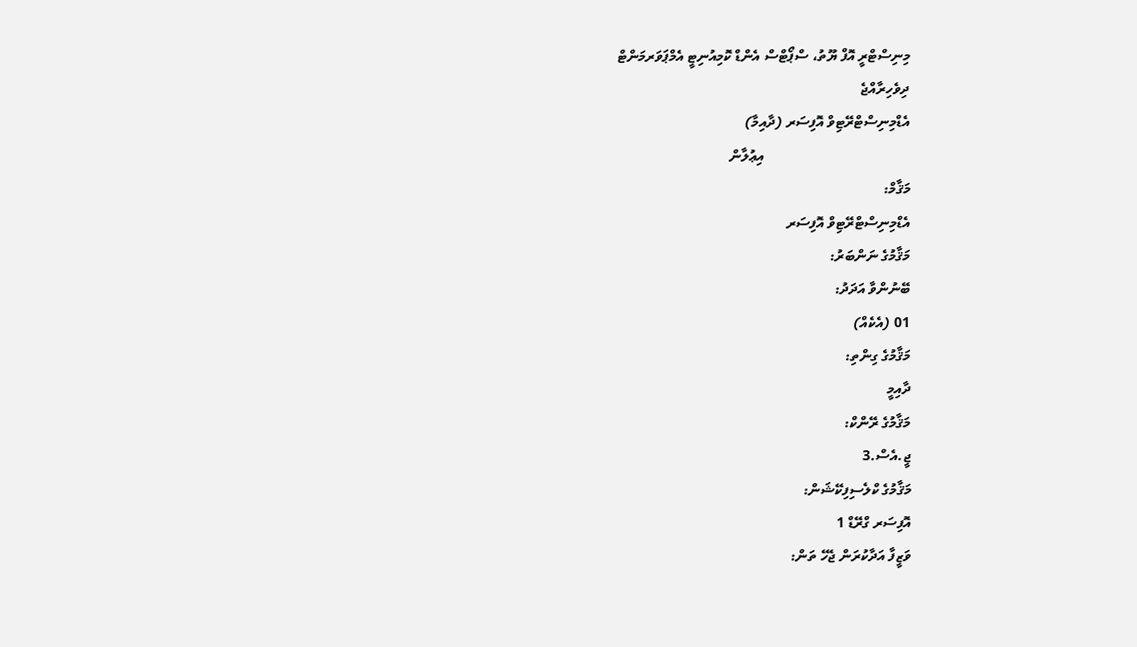މިނިސްޓްރީ އޮފް ޔޫތު، ސްޕޯޓްސް އެންޑް ކޮމިއުނިޓީ އެމްޕަވަރމަންޓް
ދިވެހިރާއްޖެ
އެޑްމިނިސްޓްރޭޓިވް އޮފިސަރ (ދާއިމާ)
                                        އިޢުލާން
މަޤާމް:
އެޑްމިނިސްޓްރޭޓިވް އޮފިސަރ
މަޤާމުގެ ނަންބަރު:
ބޭނުންވާ އަދަދު:
01 (އެކެއް)
މަޤާމުގެ ގިންތި:
ދާއިމީ
މަޤާމުގެ ރޭންކް:
ޖީ.އެސް.3
މަޤާމުގެ ކްލެސިފިކޭޝަން:
އޮފިސަރ ގްރޭޑް 1
ވަޒީފާ އަދާކުރަން ޖެހޭ ތަން: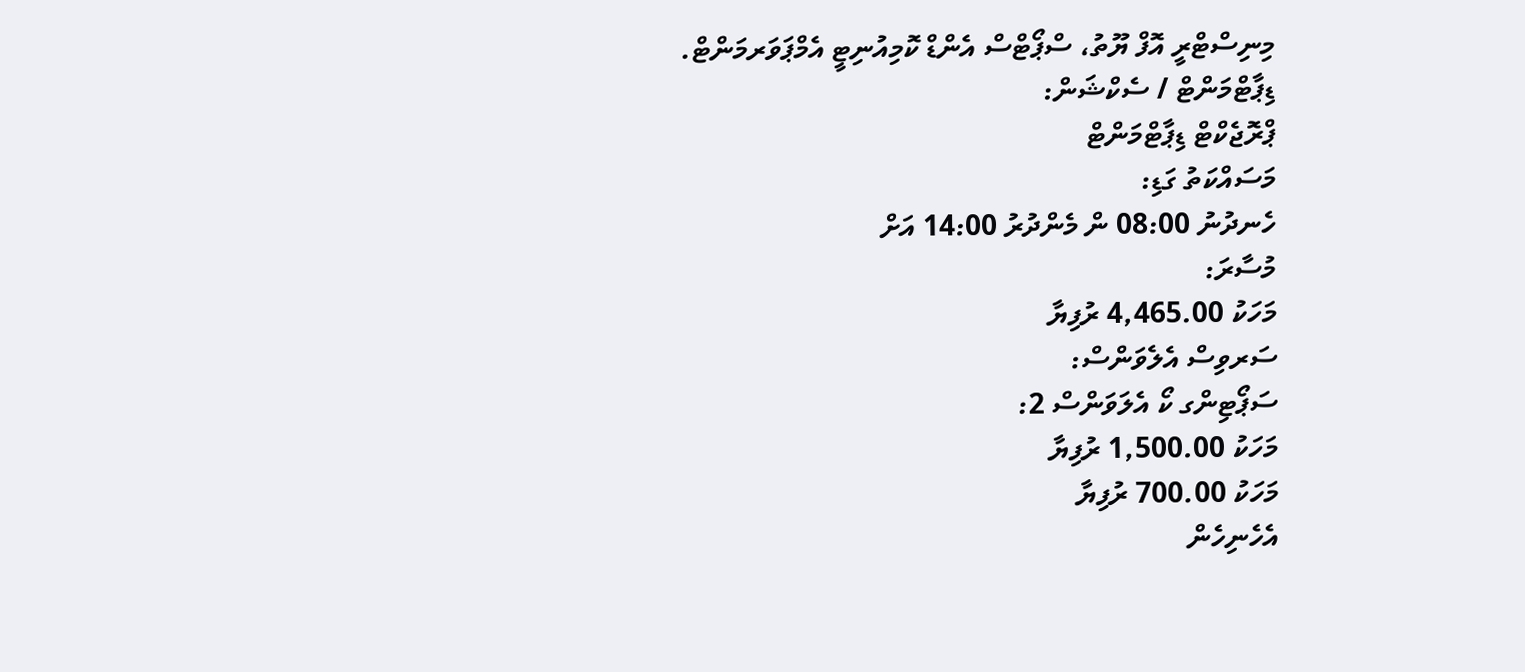މިނިސްޓްރީ އޮފް ޔޫތު، ސްޕޯޓްސް އެންޑް ކޮމިއުނިޓީ އެމްޕަވަރމަންޓް.
ޑިޕާޓްމަންޓް / ސެކްޝަން:
ޕްރޮޖެކްޓް ޑިޕާޓްމަންޓް
މަސައްކަތު ގަޑި:
ހެނދުނު 08:00 ން މެންދުރު 14:00 އަށް
މުސާރަ:
މަހަކު 4,465.00 ރުފިޔާ
ސަރވިސް އެލެވަންސް:
ސަޕޯޓިންގ ކޯ އެލަވަންސް 2:
މަހަކު 1,500.00 ރުފިޔާ
މަހަކު 700.00 ރުފިޔާ
އެހެނިހެން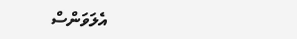އެލަވަންސް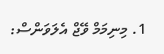1. މިނިމަމް ވޭޖް އެލަވަންސް: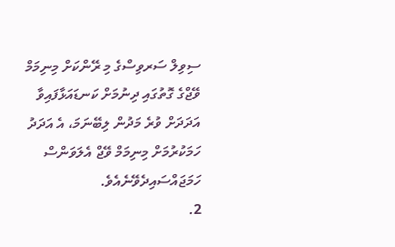ސިވިލް ސަރވިސްގެ މި ރޭންކަށް މިނިމަމް ވޭޖްގެ ގޮތުގައި ދިނުމަށް ކަނޑައަޅާފައިވާ އަދަދަށް ވުރެ މަދުން ލިބޭނަމަ، އެ އަދަދު ހަމަކުރުމަށް މިނިމަމް ވޭޖް އެލަވަންސް ހަމަޖައްސައިދެވޭނެއެވެ.
2.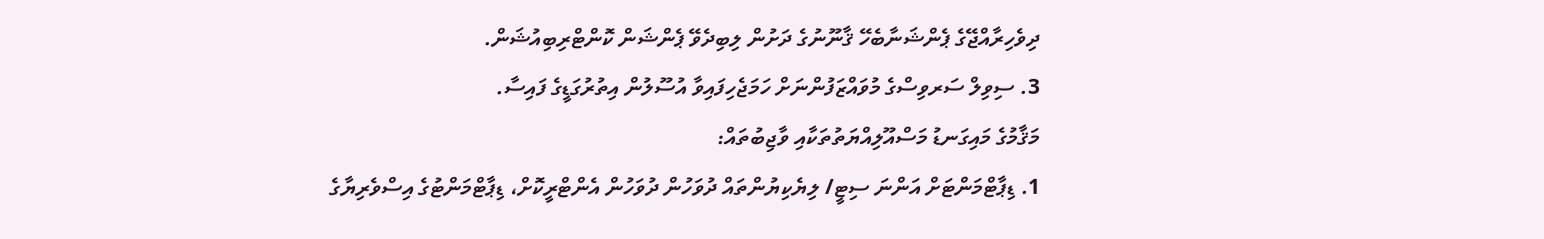ދިވެހިރާއްޖޭގެ ޕެންޝަނާބެހޭ ޤާނޫނުގެ ދަށުން ލިބިދެވޭ ޕެންޝަން ކޮންޓްރިބިއުޝަން.
3. ސިވިލް ސަރވިސްގެ މުވައްޒަފުންނަށް ހަމަޖެހިފައިވާ އުސޫލުން އިތުރުގަޑީގެ ފައިސާ.
މަޤާމުގެ މައިގަނޑު މަސްއޫލިއްޔަތުތަކާއި ވާޖިބުތައް:
1. ޑިޕާޓްމަންޓަށް އަންނަ ސިޓީ/ ލިޔެކިޔުންތައް ދުވަހުން ދުވަހުން އެންޓްރީކޮށް، ޑިޕާޓްމަންޓުގެ އިސްވެރިޔާގެ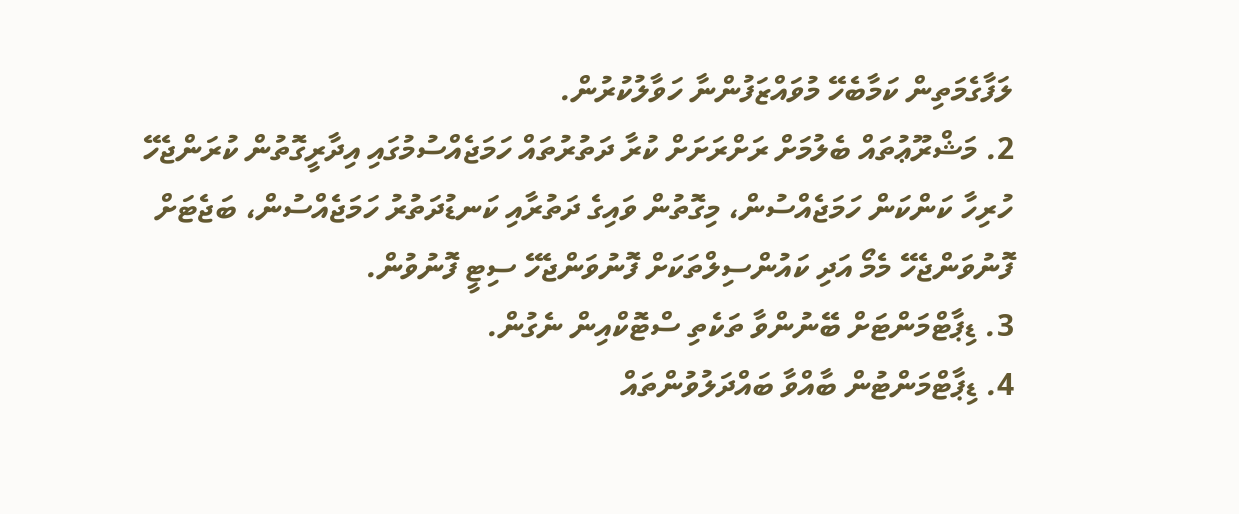ލަފާގެމަތިން ކަމާބެހޭ މުވައްޒަފުންނާ ހަވާލުކުރުން.
2. މަޝްރޫޢުތައް ބެލުމަށް ރަށްރަށަށް ކުރާ ދަތުރުތައް ހަމަޖެއްސުމުގައި އިދާރީގޮތުން ކުރަންޖެހޭ ހުރިހާ ކަންކަން ހަމަޖެއްސުން، މިގޮތުން ވައިގެ ދަތުރާއި ކަނޑުދަތުރު ހަމަޖެއްސުން، ބަޖެޓަށް ފޮނުވަންޖެހޭ މެމޯ އަދި ކައުންސިލްތަކަށް ފޮނުވަންޖެހޭ ސިޓީ ފޮނުވުން.
3. ޑިޕާޓްމަންޓަށް ބޭނުންވާ ތަކެތި ސްޓޮކްއިން ނެގުން.
4. ޑިޕާޓްމަންޓުން ބާއްވާ ބައްދަލުވުންތައް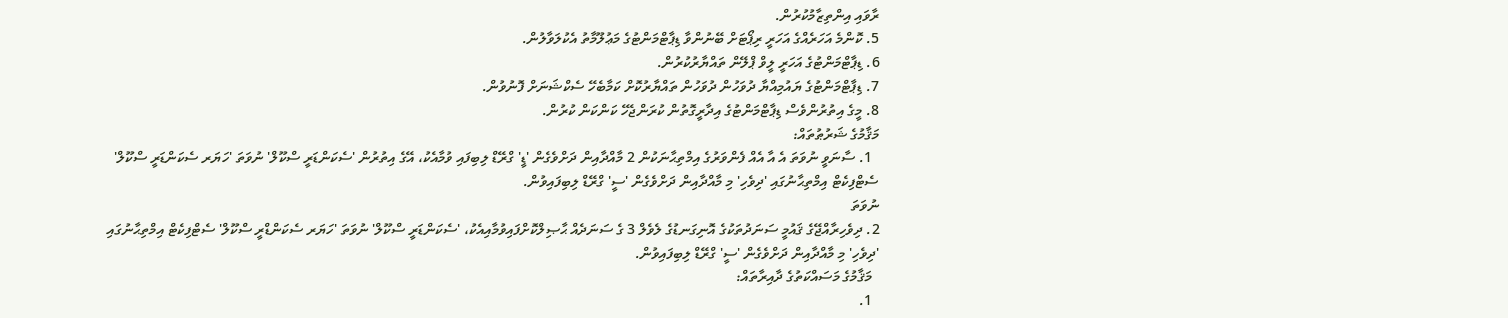ރާވައި އިންތިޒާމުކުރުން.
5. ކޮންމެ އަހަރެއްގެ އަހަރީ ރިޕޯޓަށް ބޭނުންވާ ޑިޕާޓްމަންޓުގެ މަޢުލޫމާތު އެކުލަވާލުން.
6. ޑިޕާޓްމަންޓުގެ އަހަރީ ލީވް ޕްލޭން ތައްޔާރުކުރުން.
7. ޑިޕާޓްމަންޓުގެ ޔައުމިއްޔާ ދުވަހުން ދުވަހުން ތައްޔާރުކޮށް ކަމާބެހޭ ސެކްޝަނަށް ފޮނުވުން.
8. މީގެ އިތުރުންވެސް ޑިޕާޓްމަންޓުގެ އިދާރީގޮތުން ކުރަންޖެހޭ ކަންކަން ކުރުން.
މަޤާމުގެ ޝަރުޠުތައް:
  1. ސާނަވީ ނުވަތަ އެ އާ އެއް ފެންވަރުގެ އިމްތިޙާނަކުން 2 މާއްދާއިން ދަށްވެގެން 'ޑީ' ގްރޭޑް ލިބިފައި ވުމާއެކު، އޭގެ އިތުރުން 'ސެކަންޑަރީ ސްކޫލް' ނުވަތަ 'ހަޔަރ ސެކަންޑަރީ ސްކޫލް' ސެޓްފިކެޓް އިމްތިޙާނުގައި 'ދިވެހި' މި މާއްދާއިން ދަށްވެގެން 'ސީ' ގްރޭޑް ލިބިފައިވުން.
ނުވަތަ
2. ދިވެހިރާއްޖޭގެ ޤައުމީ ސަނަދުތަކުގެ އޮނިގަނޑުގެ ލެވެލް 3 ގެ ސަނަދެއް ޙާޞިލްކޮށްފައިވުމާއިއެކު، 'ސެކަންޑަރީ ސްކޫލް' ނުވަތަ 'ހަޔަރ ސެކަންޑްރީ ސްކޫލް' ސެޓްފިކެޓް އިމްތިޙާނުގައި 'ދިވެހި' މި މާއްދާއިން ދަށްވެގެން 'ސީ' ގްރޭޑް ލިބިފައިވުން.
  މަޤާމުގެ މަސައްކަތުގެ ދާއިރާތައް:
  1.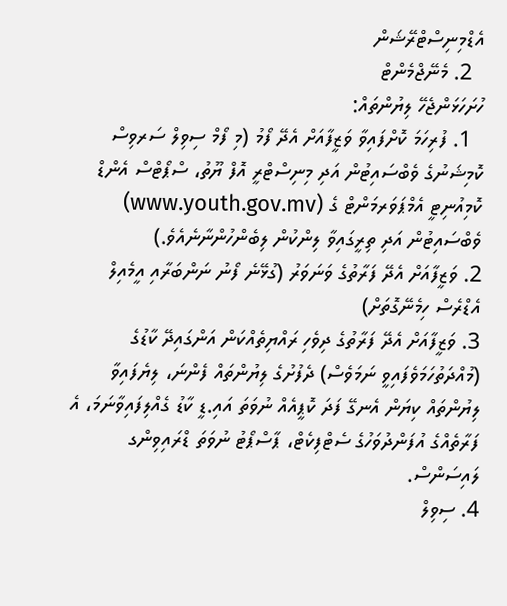އެޑްމިނިސްޓްރޭޝަން
  2. މެނޭޖްމެންޓް
ހުށަހަޅަންޖެހޭ ލިޔުންތައް:
  1. ފުރިހަމަ ކޮށްފައިވާ ވަޒީފާއަށް އެދޭ ފޯމު (މި ފޯމް ސިވިލް ސަރވިސް ކޮމިޝަނުގެ ވެބްސައިޓުން އަދި މިނިސްޓްރީ އޮފް ޔޫތު، ސްޕޯޓްސް އެންޑް ކޮމިއުނިޓީ އެމްޕަވަރމަންޓް ގެ (www.youth.gov.mv) ވެބްސައިޓުން އަދި ތިރީގައިވާ ލިންކުން ލިބެންހުންނާނެއެވެ.)
2. ވަޒީފާއަށް އެދޭ ފަރާތުގެ ވަނަވަރު (ގުޅޭނެ ފޯނު ނަންބަރާއި އީމެއިލް އެޑްރެސް ހިމެނޭގޮތަށް)
3. ވަޒީފާއަށް އެދޭ ފަރާތުގެ ދިވެހި ރައްޔިތެއްކަން އަންގައިދޭ ކާޑުގެ  (މުއްދަތުހަމަވެފައިވީ ނަމަވެސް) ދެފުށުގެ ލިޔުންތައް ފެންނަ، ލިޔެފައިވާ ލިޔުންތައް ކިޔަން އެނގޭ ފަދަ ކޮޕީއެއް ނުވަތަ އައި.ޑީ ކާޑު ގެއްލިފައިވާނަމަ، އެ ފަރާތެއްގެ އުފަންދުވަހުގެ ސެޓްފިކެޓް، ޕާސްޕޯޓު ނުވަތަ ޑްރައިވިންގ ލައިސަންސް.
4. ސިވިލް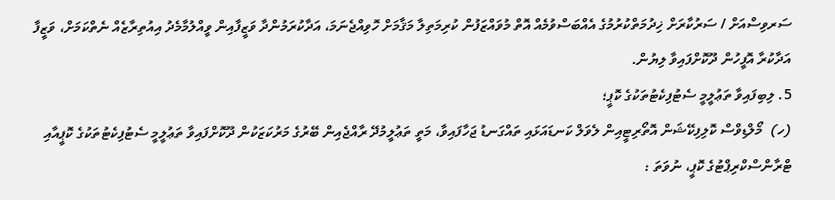ސަރވިސްއަށް / ސަރުކާރަށް ޚިދުމަތްކުރުމުގެ އެއްބަސްވުމެއް އޮތް މުވައްޒަފުން ކުރިމަތިލާ މަޤާމަށް ހޮވިއްޖެނަމަ، އަދާކުރަމުންދާ ވަޒީފާއިން ވީއްލުމާމެދު އިއުތިރާޒެއް ނެތްކަމަށް، ވަޒީފާ އަދާކުރާ އޮފީހުން ދޫކޮށްފައިވާ ލިޔުން.
5. ލިބިފައިވާ ތަޢުލީމީ ސެޓުފިކެޓުތަކުގެ ކޮޕީ؛
(ހ)  މޯލްޑިވްސް ކޮލިފިކޭޝަން އޮތޯރިޓީއިން ލެވަލް ކަނޑައަޅައި ތައްގަނޑު ޖަހާފައިވާ، މަތީ ތަޢުލީމުދޭ ރާއްޖެއިން ބޭރުގެ މަރުކަޒަކުން ދޫކޮށްފައިވާ ތަޢުލީމީ ސެޓުފިކެޓުތަކުގެ ކޮޕީއާއި ޓްރާންސްކްރިޕްޓުގެ ކޮޕީ، ނުވަތަ :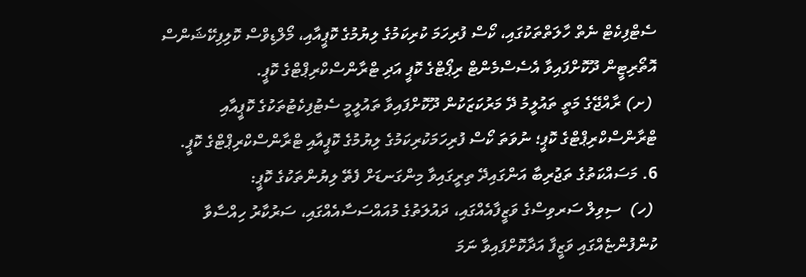ސެޓްފިކެޓް ނެތް ހާލަތްތަކުގައި، ކޯސް ފުރިހަމަ ކުރިކަމުގެ ލިޔުމުގެ ކޮޕީއާއި، މޯލްޑިވްސް ކޮލިފިކޭޝަންސް އޮތޯރިޓީން ދޫކޮށްފައިވާ އެސެސްމެންޓް ރިޕޯޓްގެ ކޮޕީ އަދި ޓްރާންސްކްރިޕްޓްގެ ކޮޕީ.
 (ށ) ރާއްޖޭގެ މަތީ ތައުލީމު ދޭ މަރުކަޒަކުން ދޫކޮށްފައިވާ ތައުލީމީ ސެޓުފިކެޓުތަކުގެ ކޮޕީއާއި ޓްރާންސްކްރިޕްޓްގެ ކޮޕީ؛ ނުވަތަ ކޯސް ފުރިހަމަކުރިކަމުގެ ލިޔުމުގެ ކޮޕީއާއި ޓްރާންސްކްރިޕްޓްގެ ކޮޕީ.
6. މަސައްކަތުގެ ތަޖުރިބާ އަންގައިދޭ ތިރީގައިވާ މިންގަނޑަށް ފެތޭ ލިޔުންތަކުގެ ކޮޕީ:
 (ހ)  ސިވިލް ސަރވިސްގެ ވަޒީފާއެއްގައި، ދައުލަތުގެ މުއައްސަސާއެއްގައި، ސަރުކާރު ހިއްސާވާ ކުންފުންޏެއްގައި ވަޒީފާ އަދާކޮށްފައިވާ ނަމަ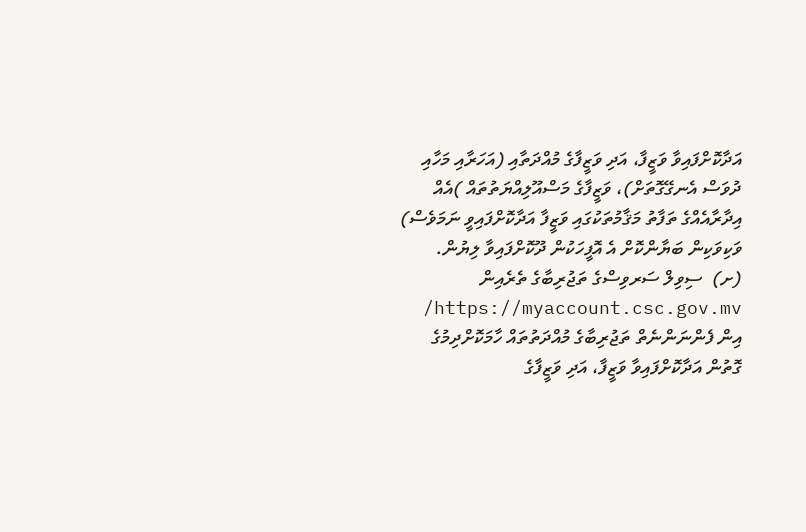އަދާކޮށްފައިވާ ވަޒީފާ، އަދި ވަޒީފާގެ މުއްދަތާއި (އަހަރާއި މަހާއި ދުވަސް އެނގޭގޮތަށް)، ވަޒީފާގެ މަސްއޫލިއްޔަތުތައް )އެއް އިދާރާއެއްގެ ތަފާތު މަޤާމުތަކުގައި ވަޒީފާ އަދާކޮށްފައިވީ ނަމަވެސް) ވަކިވަކިން ބަޔާންކޮށް އެ އޮފީހަކުން ދޫކޮށްފައިވާ ލިޔުން.
(ށ)  ސިވިލް ސަރވިސްގެ ތަޖުރިބާގެ ތެރެއިން https://myaccount.csc.gov.mv/ އިން ފެންނަންނެތް ތަޖުރިބާގެ މުއްދަތުތައް ހާމަކޮށްދިމުގެ ގޮތުން އަދާކޮށްފައިވާ ވަޒީފާ، އަދި ވަޒީފާގެ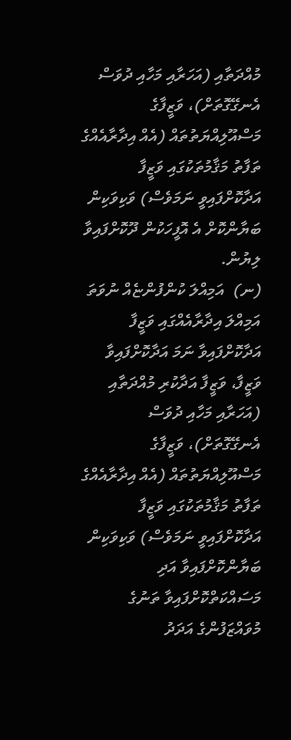މުއްދަތާއި (އަހަރާއި މަހާއި ދުވަސް އެނގޭގޮތަށް)، ވަޒީފާގެ މަސްއޫލިއްޔަތުތައް (އެއް އިދާރާއެއްގެ ތަފާތު މަޤާމުތަކުގައި ވަޒީފާ އަދާކޮށްފައިވީ ނަމަވެސް) ވަކިވަކިން ބަޔާންކޮށް އެ އޮފީހަކުން ދޫކޮށްފައިވާ ލިޔުން.
(ނ)  އަމިއްލަ ކުންފުންޏެއް ނުވަތަ އަމިއްލަ އިދާރާއެއްގައި ވަޒީފާ އަދާކޮށްފައިވާ ނަމަ އަދާކޮށްފައިވާ ވަޒީފާ، ވަޒީފާ އަދާކުރި މުއްދަތާއި (އަހަރާއި މަހާއި ދުވަސް އެނގޭގޮތަށް)، ވަޒީފާގެ މަސްއޫލިއްޔަތުތައް (އެއް އިދާރާއެއްގެ ތަފާތު މަޤާމުތަކުގައި ވަޒީފާ އަދާކޮށްފައިވީ ނަމަވެސް) ވަކިވަކިން ބަޔާންކޮށްފައިވާ އަދި މަސައްކަތްކޮށްފައިވާ ތަނުގެ މުވައްޒަފުންގެ އަދަދު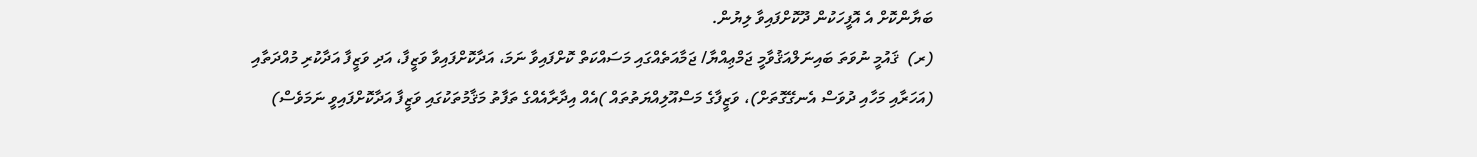ބަޔާންކޮށް އެ އޮފީހަކުން ދޫކޮށްފައިވާ ލިޔުން.
(ރ)  ޤައުމީ ނުވަތަ ބައިނަލްއަޤުވާމީ ޖަމްޢިއްޔާ/ ޖަމާއަތެއްގައި މަސައްކަތް ކޮށްފައިވާ ނަމަ، އަދާކޮށްފައިވާ ވަޒީފާ، އަދި ވަޒީފާ އަދާކުރި މުއްދަތާއި (އަހަރާއި މަހާއި ދުވަސް އެނގޭގޮތަށް)، ވަޒީފާގެ މަސްއޫލިއްޔަތުތައް )އެއް އިދާރާއެއްގެ ތަފާތު މަޤާމުތަކުގައި ވަޒީފާ އަދާކޮށްފައިވީ ނަމަވެސް)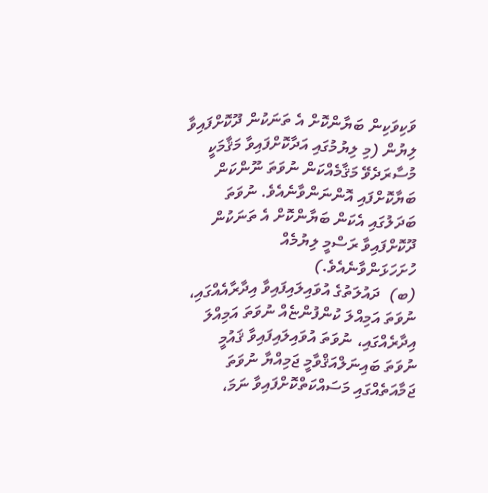ވަކިވަކިން ބަޔާންކޮށް އެ ތަނަކުން ދޫކޮށްފައިވާ ލިޔުން (މި ލިޔުމުގައި އަދާކޮށްފައިވާ މަޤާމަކީ މުސާރަދެވޭ މަޤާމެއްކަން ނުވަތަ ނޫންކަން ބަޔާކޮށްފައި އޮންނަންވާނެއެވެ. ނުވަތަ ބަދަލުގައި އެކަން ބަޔާންކޮށް އެ ތަނަކުން ދޫކޮށްފައިވާ ރަސްމީ ލިޔުމެއް ހުށަހަޅަންވާނެއެވެ.)
(ބ)  ދައުލަތުގެ އުވައިލައިފައިވާ އިދާރާއެއްގައި، ނުވަތަ އަމިއްލަ ކުންފުންޏެއް ނުވަތަ އަމިއްލަ އިދާރެއްގައި، ނުވަތަ އުވައިލައިފައިވާ ޤައުމީ ނުވަތަ ބައިނަލްއަޤްވާމީ ޖަމިއްޔާ ނުވަތަ ޖަމާއަތެއްގައި މަސައްކަތްކޮށްފައިވާ ނަމަ،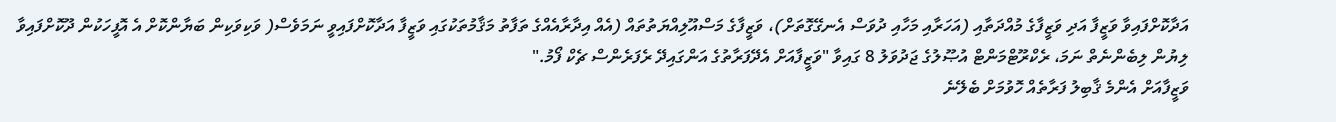އަދާކޮށްފައިވާ ވަޒީފާ އަދި ވަޒީފާގެ މުއްދަތާއި (އަހަރާއި މަހާއި ދުވަސް އެނގޭގޮތަށް)، ވަޒީފާގެ މަސްއޫލިއްޔަތުތައް (އެއް އިދާރާއެއްގެ ތަފާތު މަޤާމުތަކުގައި ވަޒީފާ އަދާކޮށްފައިވީ ނަމަވެސް( ވަކިވަކިން ބަޔާންކޮށް އެ އޮފީހަކުން ދޫކޮށްފައިވާ ލިޔުން ލިބެންނެތް ނަމަ، ރެކްރޫޓްމަންޓް އުޞޫލުގެ ޖަދުވަލު 8 ގައިވާ "ވަޒީފާއަށް އެދޭފަރާތުގެ އަންގައިދޭ ރެފަރެންސް ޗެކް ފޯމު."
ވަޒީފާއަށް އެންމެ ޤާބިލު ފަރާތެއް ހޮވުމަށް ބެލޭނެ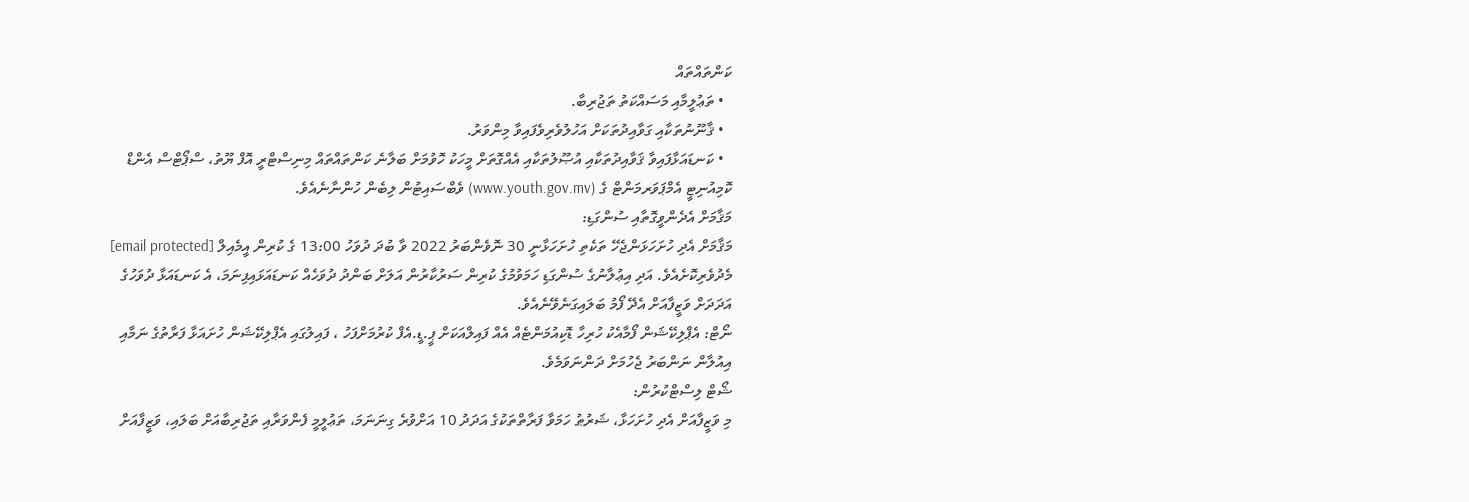ކަންތައްތައް
  • ތަޢުލީމާއި މަސައްކަތު ތަޖުރިބާ.
  • ޤާނޫނުތަކާއި ގަވާއިދުތަކަށް އަހުލުވެރިވެފައިވާ މިންވަރު.
  • ކަނޑައަޅާފައިވާ ޤަވާއިދުތަކާއި އުޞޫލުތަކާއި އެއްގޮތަށް މީހަކު ހޮވުމަށް ބަލާނެ ކަންތައްތައް މިނިސްޓްރީ އޮފް ޔޫތު، ސްޕޯޓްސް އެންޑް ކޮމިއުނިޓީ އެމްޕަވަރމަންޓް ގެ (www.youth.gov.mv) ވެބްސައިޓުން ލިބެން ހުންނާނެއެވެ.
މަޤާމަށް އެދެންވީގޮތާއި ސުންގަޑި:
މަޤާމަށް އެދި ހުށަހަޅަންޖެހޭ ތަކެތި ހުށަހަޅާނީ 30 ނޮވެންބަރު 2022 ވާ ބުދަ ދުވަހު 13:00 ގެ ކުރިން އީމެއިލް [email protected] މެދުވެރިކޮށެއެވެ. އަދި އިޢުލާނުގެ ސުންގަޑި ހަމަވުމުގެ ކުރިން ސަރުކާރުން އަލަށް ބަންދު ދުވަހެއް ކަނޑައަޅައިފިނަމަ، އެ ކަނޑައަޅާ ދުވަހުގެ އަދަދަށް ވަޒީފާއަށް އެދޭ ފޯމު ބަލައިގަނެވޭނެއެވެ.
ނޯޓް: އެޕްލިކޭޝަން ފޯމާއެކު ހުރިހާ ޑޮކިއުމަންޓެއް އެއް ފައިލްއަކަށް ޕީ.ޑީ.އެފް ކުރުމަށްފަހު ، ފައިލުގައި އެޕްލިކޭޝަން ހުށައަޅާ ފަރާތުގެ ނަމާއި އިއުލާން ނަންބަރު ޖެހުމަށް ދަންނަވަމެވެ.
ޝޯޓް ލިސްޓްކުރުން:
މި ވަޒީފާއަށް އެދި ހުށަހަޅާ، ޝަރުޠު ހަމަވާ ފަރާތްތަކުގެ އަދަދު 10 އަށްވުރެ ގިނަނަމަ، ތަޢުލީމީ ފެންވަރާއި ތަޖުރިބާއަށް ބަލައި، ވަޒީފާއަށް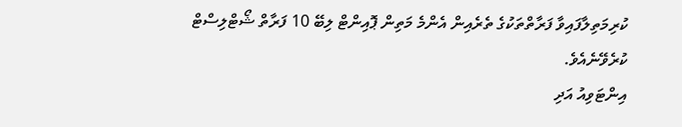ކުރިމަތިލާފައިވާ ފަރާތްތަކުގެ ތެރެއިން އެންމެ މަތިން ޕޮއިންޓް ލިބޭ 10 ފަރާތް ޝޯޓްލިސްޓް ކުރެވޭނެއެވެ.
އިންޓަވިއު އަދި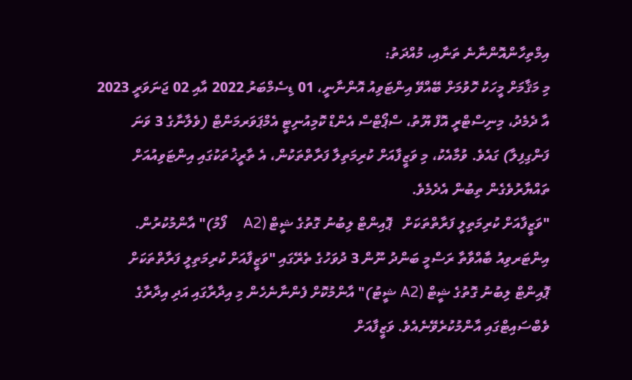އިމްތިހާންއޮންނާނެ ތަނާއި، މުއްދަތު:
މި މަޤާމަށް މީހަކު ހޮވުމަށް ބޭއްވޭ އިންޓަވިއު އޮންނާނީ، 01 ޑިސެމްބަރު 2022 އާއި 02 ޖަނަވަރީ 2023 އާ ދެމެދު، މިނިސްޓްރީ އޮފް ޔޫތު، ސްޕޯޓްސް އެންޑް ކޮމިއުނިޓީ އެމްޕަވަރމަންޓް (ވެލާނާގެ 3 ވަނަ ފަންގިފިލާ) ގައެވެ. ވުމާއެކު، މި ވަޒީފާއަށް ކުރިމަތިލާ ފަރާތްތަކުން، އެ ތާރީޚުތަކުގައި އިންޓަވިއުއަށް ތައްޔާރުވެގެން ތިބުން އެދެމެވެ.
"ވަޒީފާއަށް ކުރިމަތިލީ ފަރާތްތަކަށް   ޕޮއިންޓް ލިބުނު ގޮތުގެ ޝީޓް (A2    ފޯމު)" އާންމުކުރުން.
އިންޓަރވިއު ބާއްވާތާ ރަސްމީ ބަންދު ނޫން 3 ދުވަހުގެ ތެރޭގައި "ވަޒީފާއަށް ކުރިމަތިލީ ފަރާތްތަކަށް ޕޮއިންޓް ލިބުނު ގޮތުގެ ޝީޓް (A2 ޝީޓު)" އާންމުކޮށް ފެންނާނެހެން މި އިދާރާގައި އަދި އިދާރާގެ ވެބްސައިޓްގައި އާންމުކުރެވޭނެއެވެ. ވަޒީފާއަށް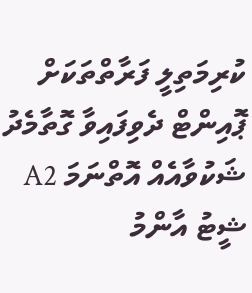ކުރިމަތިލީ ފަރާތްތަކަށް ޕޮއިންޓް ދެވިފައިވާ ގޮތާމެދު ޝަކުވާއެއް އޮތްނަމަ A2 ޝީޓު އާންމު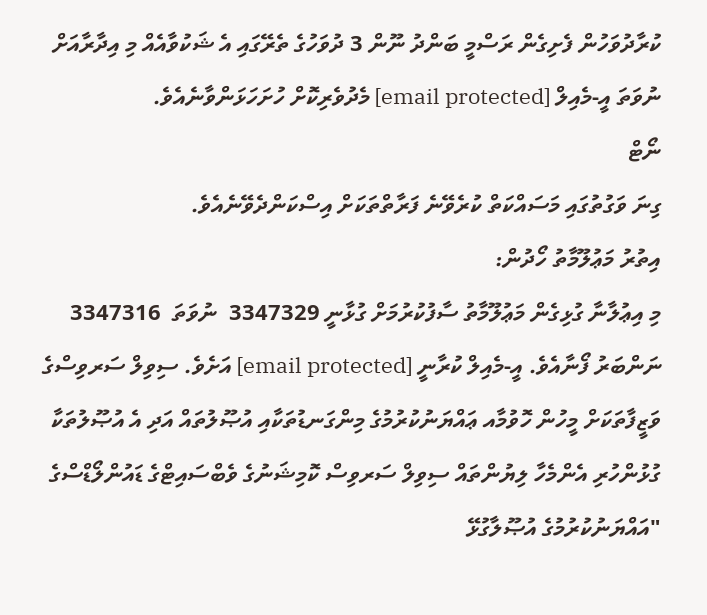ކުރާދުވަހުން ފެށިގެން ރަސްމީ ބަންދު ނޫން 3 ދުވަހުގެ ތެރޭގައި އެ ޝަކުވާއެއް މި އިދާރާއަށް ނުވަތަ އީ-މެއިލް [email protected] މެދުވެރިކޮށް ހުށަހަޅަންވާނެއެވެ.
ނޯޓް
ގިނަ ވަގުތުގައި މަސައްކަތް ކުރެވޭނެ ފަރާތްތަކަށް އިސްކަންދެވޭނެއެވެ.
އިތުރު މަޢުލޫމާތު ހޯދުން:
މި އިޢުލާނާ ގުޅިގެން މަޢުލޫމާތު ސާފުކުރުމަށް ގުޅާނީ 3347329  ނުވަތަ  3347316 ނަންބަރު ފޯނާއެވެ. އީ-މެއިލް ކުރާނީ [email protected] އަށެވެ. ސިވިލް ސަރވިސްގެ ވަޒީފާތަކަށް މީހުން ހޮވުމާއ ޢައްޔަނުކުރުމުގެ މިންގަނޑުތަކާއި އުޞޫލުތައް އަދި އެ އުޞޫލުތަކާ ގުޅުންހުރި އެންމެހާ ލިޔުންތައް ސިވިލް ސަރވިސް ކޮމިޝަނުގެ ވެބްސައިޓްގެ ޑައުންލޯޑްސްގެ "އައްޔަނުކުރުމުގެ އުޞޫލާގުޅޭ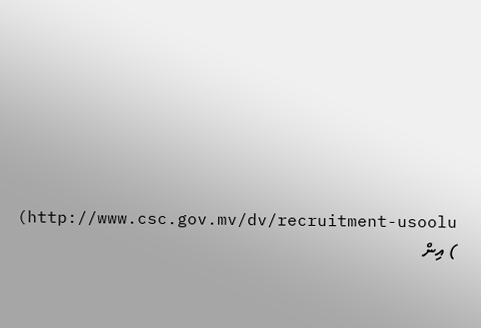http://www.csc.gov.mv/dv/recruitment-usoolu) ) އިން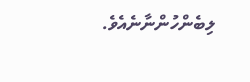ލިބެންހުންނާނެއެވެ.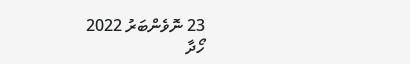23 ނޮވެންބަރު 2022
ހޯދާ